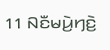11 ꤡꤢꤪꤗꤣꤧ꤬ꤚꤢꤧ꤬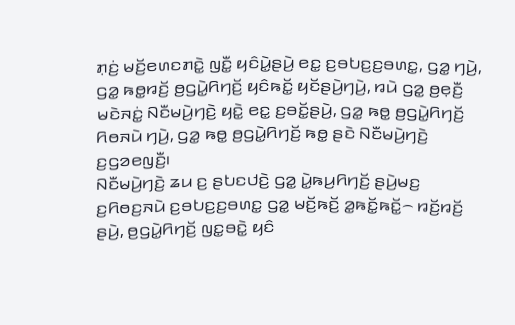ꤊ꤫ꤢꤦ꤬ ꤗꤢꤩ꤬ꤕꤛꤢꤊꤢꤧ꤭ ꤜꤢꤪ꤭ ꤟꤢꤨꤣꤧ꤭ꤔꤣꤧ꤬ ꤕꤢ꤭ ꤢ꤬ꤋꤝꤢ꤬ꤢ꤬ꤋꤛꤢ꤭, ꤞꤤ꤭ ꤚꤣꤧ꤬, ꤞꤤ꤭ ꤒꤥ꤭ꤙꤢꤩ꤬ ꤥ꤬ꤞꤣꤧ꤭ꤖꤚꤢꤩ꤬ ꤟꤢꤨꤒꤢꤩ꤭ ꤟꤢꤩꤔꤣꤧ꤬ꤚꤣꤧ꤬, ꤙꤣꤧ ꤞꤤ꤭ ꤥ꤬ꤕ꤫ꤢꤪ꤬ ꤗꤢꤧꤏꤢꤦ꤭ ꤡꤢꤪꤗꤣꤧ꤬ꤚꤢꤧ꤬ ꤟꤢꤧ꤭ ꤕꤢ꤭ ꤢ꤬ꤋꤢꤩ꤭ꤔꤣꤧ꤬, ꤞꤤ꤭ ꤒꤥ꤭ ꤥ꤬ꤞꤣꤧ꤭ꤖꤚꤢꤩ꤬ ꤖꤥꤏꤣꤧ ꤚꤣꤧ꤬, ꤞꤤ꤭ ꤒꤥ꤭ ꤥ꤬ꤞꤣꤧ꤭ꤖꤚꤢꤩ꤬ ꤒꤥ꤭ ꤔꤢꤧ ꤡꤢꤪꤗꤣꤧ꤬ꤚꤢꤧ꤬ ꤢ꤬ꤞꤤꤕꤜꤢꤪ꤬꤯
ꤡꤢꤪꤗꤣꤧ꤬ꤚꤢꤧ꤬ ꤘꤣ ꤢ꤬ ꤔꤝꤢꤓꤢꤧ꤬ ꤞꤤ꤭ ꤣꤧ꤭ꤒꤣ꤬ꤖꤚꤢꤩ꤬ ꤔꤣꤧ꤬ꤗꤢ꤬ ꤢ꤬ꤖꤥꤢ꤬ꤏꤣꤧ ꤢ꤬ꤋꤝꤢ꤬ꤢ꤬ꤋꤛꤢ꤭ ꤞꤤ꤭ ꤗꤢꤩ꤬ꤒꤢꤩ꤬ ꤤ꤭ꤒꤢꤩ꤭ꤒꤢꤩ꤭꤮ ꤙꤢꤩ꤬ꤙꤢꤩ꤬ ꤔꤣꤧ꤬, ꤥ꤬ꤞꤣꤧ꤭ꤖꤚꤢꤩ꤬ ꤜꤢ꤭ꤋꤢꤧ꤭ ꤟꤢꤨ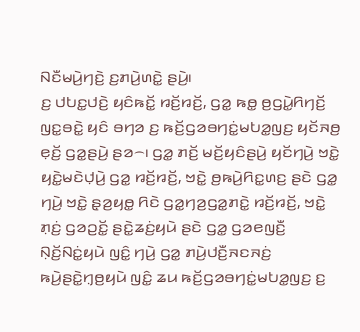ꤡꤢꤪꤗꤣꤧ꤬ꤚꤢꤧ꤬ ꤢ꤬ꤊꤣꤧ꤬ꤛꤢꤧ꤭ ꤔꤣꤧ꤬꤯
ꤢ꤬ ꤓꤝꤢ꤭ꤓꤢꤧ꤬ ꤟꤢꤨꤒꤢꤩ꤭ ꤙꤢꤩ꤬ꤙꤢꤩ꤬, ꤞꤤ꤭ ꤒꤥ꤭ ꤥ꤬ꤞꤣꤧ꤭ꤖꤚꤢꤩ꤬ ꤜꤢ꤭ꤋꤢꤧ꤭ ꤟꤢꤨ ꤋꤚꤤ ꤢ꤬ ꤒꤢꤩ꤬ꤞꤤꤋꤚꤢꤦ꤭ꤗꤝꤤ꤭ꤜꤢ꤬ ꤟꤢꤩꤏꤥ꤬ ꤕ꤫ꤢꤩ꤬ ꤞꤤ꤭ꤔꤣꤧ꤬ ꤔꤤ꤮꤯ ꤞꤤ꤭ ꤊꤢꤩ꤬ ꤗꤢꤩ꤬ꤟꤢꤨꤔꤣꤧ꤬ ꤟꤢꤩꤚꤣꤧ꤬ ꤠꤢꤧ꤭ ꤟꤢꤧ꤭ꤗꤢꤧꤓ꤫ꤣꤧ꤬ ꤞꤤ꤭ ꤙꤢꤩ꤬ꤙꤢꤩ꤬, ꤠꤢꤧ꤭ ꤥ꤬ꤒꤣꤧ꤬ꤖꤢ꤭ꤛꤢ꤬ ꤔꤢꤧ ꤞꤤ꤭ ꤚꤣꤧ꤬ ꤠꤢꤧ꤭ ꤔ꤫ꤤ꤬ꤟꤥ꤭ ꤖꤢꤧ ꤞꤤ꤭ꤚꤤ꤬ꤞꤤ꤭ꤊꤢꤧ꤭ ꤙꤢꤩ꤬ꤙꤢꤩ꤬, ꤠꤢꤧ꤭ ꤊ꤫ꤢꤦ꤬ ꤞꤤꤑꤢꤩ꤭ ꤔꤢꤧ꤭ꤘꤢꤦ꤬ꤟꤣꤧ ꤔꤢꤧ ꤞꤤ꤭ ꤞꤤꤕꤜꤢꤪ꤬ ꤡ꤫ꤢꤩ꤬ꤡꤢꤦ꤭ꤟꤣꤧ ꤜꤢꤨ꤭ ꤚꤣꤧ꤬ ꤞꤤ꤭ ꤊꤣꤧ꤬ꤓꤢꤪ꤬ꤏꤢꤏꤢꤦ꤬ ꤒꤣꤧ꤬ꤔꤢꤧ꤭ꤚ꤫ꤥ꤬ꤟꤣꤧ ꤜꤢꤨ꤭ ꤘꤣ ꤒꤢꤩ꤬ꤞꤤꤋꤚꤢꤦ꤭ꤗꤝꤤ꤭ꤜꤢ꤬ ꤢ꤬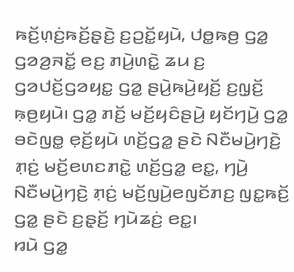ꤒꤢꤩ꤬ꤛ꤫ꤢꤦ꤬ꤒꤢꤩ꤬ꤔ꤫ꤢꤧ꤬ ꤢ꤬ꤑꤢꤩ꤭ꤟꤣꤧ, ꤓꤥ꤭ꤒꤥ꤬ ꤞꤤ꤭ ꤞꤤꤤ꤬ꤏꤢꤩ꤭ ꤕꤢ꤬ ꤊꤣꤧ꤬ꤛꤢꤧ꤭ ꤘꤣ ꤢ꤬ ꤞꤤꤓꤢꤩ꤬ꤞꤤꤟꤢ꤭ ꤞꤤ꤭ ꤔꤣꤧ꤬ꤒꤣꤧ꤬ꤟꤢꤩ꤬ ꤢ꤬ꤜ꤫ꤢꤩ꤬ ꤒ꤫ꤥ꤬ꤟꤣꤧ꤯ ꤞꤤ꤭ ꤊꤢꤩ꤬ ꤗꤢꤩ꤬ꤟꤢꤨꤔꤣꤧ꤬ ꤟꤢꤩꤚꤣꤧ꤬ ꤞꤤ꤭ ꤋꤢꤧꤜꤥ꤭ ꤕ꤫ꤢꤩ꤬ꤟꤣꤧ ꤛꤢꤩ꤬ꤞꤤ꤭ ꤔꤢꤧ ꤡꤢꤪꤗꤣꤧ꤬ꤚꤢꤧ꤬ ꤊ꤫ꤢꤦ꤬ ꤗꤢꤩ꤬ꤕꤛꤢꤊꤢꤧ꤭ ꤛꤢꤩ꤬ꤞꤤ꤭ ꤕꤢ꤭, ꤚꤣꤧ꤬ ꤡꤢꤪꤗꤣꤧ꤬ꤚꤢꤧ꤬ ꤊ꤫ꤢꤦ꤬ ꤗꤢꤩ꤬ꤜꤣꤧ꤬ꤕꤜꤢꤩꤊꤢ꤬ ꤜꤢ꤭ꤒꤢꤩ꤬ ꤞꤤ꤭ ꤔꤢꤧ ꤢ꤬ꤔ꤫ꤢꤩ꤬ ꤚꤣꤧꤘꤢꤦ꤬ ꤕꤢ꤭꤯
ꤙꤣꤧ ꤞꤤ꤭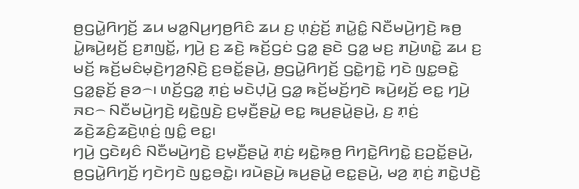ꤥ꤬ꤞꤣꤧ꤭ꤖꤚꤢꤩ꤬ ꤘꤣ ꤗꤤ꤭ꤡꤣ꤬ꤚꤥ꤬ꤖꤢꤨ ꤘꤣ ꤢ꤬ ꤛ꤫ꤢꤦ꤬ꤢꤩ꤬ ꤊꤣꤧ꤭ꤢꤨ꤭ ꤡꤢꤪꤗꤣꤧ꤬ꤚꤢꤧ꤬ ꤒꤥ꤬ ꤣꤧ꤭ꤒꤣꤧ꤬ꤟꤢꤩ꤬ ꤢ꤬ꤊꤜꤢꤩ꤭, ꤚꤣꤧ꤬ ꤢ꤬ ꤘꤢꤧ꤬ ꤒꤢꤩ꤬ꤞꤢꤦ ꤞꤤ꤭ ꤔꤢꤧ ꤞꤤ꤭ ꤗꤢ꤬ ꤊꤣꤧ꤬ꤛꤢꤧ꤭ ꤘꤣ ꤢ꤬ ꤗꤢꤩ꤬ ꤒꤢꤩ꤬ꤗꤢꤨꤗ꤫ꤢꤧ꤬ꤚꤤ꤬ꤡ꤫ꤢꤧ꤬ ꤢ꤬ꤋꤢꤩ꤭ꤔꤣꤧ꤬, ꤥ꤬ꤞꤣꤧ꤭ꤖꤚꤢꤩ꤬ ꤞꤢꤧ꤭ꤚꤢꤧ꤭ ꤚꤢꤧ ꤜꤢ꤭ꤋꤢꤧ꤭ ꤞꤤ꤭ꤔ꤫ꤢꤩ꤬ ꤔꤤ꤮꤯ ꤛꤢꤩ꤬ꤞꤤ꤭ ꤊ꤫ꤢꤦ꤬ ꤗꤢꤧꤓ꤫ꤣꤧ꤬ ꤞꤤ꤭ ꤒꤢꤩ꤬ꤗꤢꤩ꤬ꤚꤢꤧ ꤒꤣꤧ꤬ꤟꤢꤩ꤬ ꤕꤢ꤭ ꤚꤣꤧ꤬ ꤏꤢ꤮ ꤡꤢꤪꤗꤣꤧ꤬ꤚꤢꤧ꤬ ꤟꤢꤧ꤭ꤜꤢꤧ꤬ ꤢ꤬ꤗ꤫ꤢꤪ꤬ꤔꤣꤧ꤭ ꤕꤢ꤭ ꤒꤣ꤬ꤔꤣꤧ꤭ꤔꤣꤧ꤬, ꤢ꤬ ꤊ꤫ꤢꤦ꤬ ꤘꤢꤧ꤬ꤘꤢꤨ꤬ꤘꤢꤧ꤬ꤛ꤫ꤢꤦ꤬ ꤜꤢꤨ꤭ ꤕꤢ꤭꤯
ꤚꤣꤧ꤬ ꤞꤢꤧꤟꤢꤨ ꤡꤢꤪꤗꤣꤧ꤬ꤚꤢꤧ꤬ ꤢ꤬ꤗ꤫ꤢꤪ꤬ꤔꤣꤧ꤭ ꤊ꤫ꤢꤦ꤬ ꤟꤢꤧ꤭ꤒ꤫ꤥ꤬ ꤖꤚꤢꤧ꤭ꤖꤚꤢꤧ꤭ ꤢ꤬ꤑꤢꤩ꤭ꤔꤣꤧ꤬, ꤥ꤬ꤞꤣꤧ꤭ꤖꤚꤢꤩ꤬ ꤚꤢꤧꤚꤢꤧ ꤜꤢ꤭ꤋꤢꤧ꤭꤯ ꤙꤣꤧꤔꤣꤧ꤬ ꤒꤣ꤬ꤔꤣꤧ꤭ ꤕꤢ꤭ꤔꤣꤧ꤬, ꤗꤤ꤬ ꤊ꤫ꤢꤦ꤬ ꤊꤢꤧ꤭ꤓꤢꤧ꤬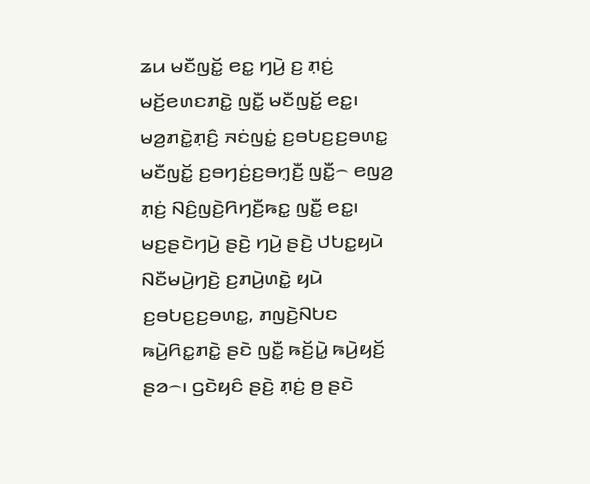ꤘꤣ ꤗꤢꤪꤜꤢꤩ꤭ ꤕꤢ꤭ ꤚꤣꤧ꤬ ꤢ꤬ ꤊ꤫ꤢꤦ꤬ ꤗꤢꤩ꤬ꤕꤛꤢꤊꤢꤧ꤭ ꤜꤢꤪ꤭ ꤗꤢꤪꤜꤢꤩ꤭ ꤕꤢ꤭꤯ ꤗꤤ꤬ꤊꤢꤧ꤭ꤊ꤫ꤢꤨ꤬ ꤏꤢꤦꤜꤢꤦ꤭ ꤢ꤬ꤋꤝꤢ꤬ꤢ꤬ꤋꤛꤢ꤭ ꤗꤢꤪꤜꤢꤩ꤭ ꤢ꤬ꤋꤚꤢꤦ꤬ꤢ꤬ꤋꤚ꤫ꤢꤪ꤬ ꤜꤢꤪ꤭꤮ ꤕꤜꤤ꤬ ꤊ꤫ꤢꤦ꤬ ꤡꤢꤨ꤬ꤜꤢꤧ꤬ꤖꤚꤢꤪ꤬ꤒꤢ꤭ ꤜꤢꤪ꤭ ꤕꤢ꤭꤯
ꤗꤢ꤬ꤔꤢꤧꤚꤣꤧ꤬ ꤔꤢꤧ꤬ ꤚꤣꤧ꤬ ꤔꤢꤧ꤬ ꤓꤝꤢ꤭ꤟꤣꤧ ꤡꤢꤪꤗꤣꤧ꤬ꤚꤢꤧ꤬ ꤢ꤬ꤊꤣꤧ꤬ꤛꤢꤧ꤭ ꤟꤣꤧ ꤢ꤬ꤋꤝꤢ꤬ꤢ꤬ꤋꤛꤢ꤭, ꤊꤜꤢꤧ꤬ꤡꤝꤢ ꤒꤣꤧ꤬ꤖꤢ꤭ꤊꤢꤧ꤭ ꤔꤢꤧ ꤜꤢꤪ꤭ ꤒꤢꤩ꤬ꤣꤧ꤭ ꤒꤣꤧ꤬ꤟꤢꤩ꤬ ꤔꤤ꤮꤯ ꤞꤢꤧꤟꤢꤨ ꤔꤢꤧ꤬ ꤊ꤫ꤢꤦ꤬ ꤥ꤬ ꤔꤢꤧ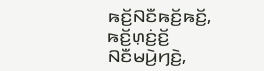ꤒꤢꤩ꤬ꤡꤢꤪꤒꤢꤩ꤬ꤒꤢꤩ꤬, ꤒꤢꤩ꤬ꤛ꤫ꤢꤦ꤬ꤢꤩ꤬ ꤡꤢꤪꤗꤣꤧ꤬ꤚꤢꤧ꤬,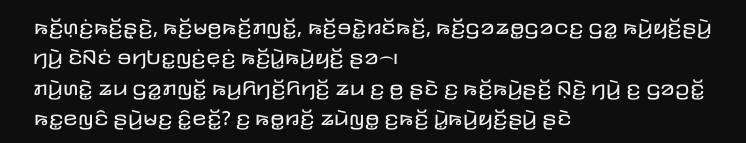ꤒꤢꤩ꤬ꤛ꤫ꤢꤦ꤬ꤒꤢꤩ꤬ꤔ꤫ꤢꤧ꤬, ꤒꤢꤩ꤬ꤗꤥ꤬ꤒꤢꤩ꤬ꤊꤜꤢꤩ꤭, ꤒꤢꤩ꤬ꤋꤢꤧ꤭ꤙꤢꤩꤒꤢꤩ꤬, ꤒꤢꤩ꤬ꤞꤤꤘꤥ꤭ꤞꤤꤍꤢ꤬ ꤞꤤ꤭ ꤒꤣꤧ꤬ꤟꤢꤩ꤬ꤔꤣꤧ꤬ ꤚꤣꤧ꤬ ꤢꤧꤡꤢꤦ ꤋꤚꤝꤢ꤭ꤜꤢꤦ꤬ꤕ꤫ꤢꤦ꤬ ꤒꤢꤩ꤬ꤣꤧ꤭ꤒꤣꤧ꤬ꤟꤢꤩ꤬ ꤔꤤ꤮꤯
ꤊꤣꤧ꤬ꤛꤢꤧ꤭ ꤘꤣ ꤞꤤ꤭ꤊꤜꤢꤩ꤭ ꤒꤣ꤬ꤖꤚꤢꤩ꤬ꤖꤚꤢꤩ꤬ ꤘꤣ ꤢ꤬ ꤥ꤬ ꤔꤢꤧ ꤢ꤬ ꤒꤢꤩ꤬ꤒꤣꤧ꤬ꤔꤢꤩ꤬ ꤡ꤫ꤢꤧ꤬ ꤚꤣꤧ꤬ ꤢ꤬ ꤞꤤꤑꤢꤩ꤭ ꤒꤢ꤭ꤕꤜꤢꤨ ꤔꤣꤧ꤬ꤗꤢ꤬ ꤢꤨ꤭ꤕꤢꤩ꤭? ꤢ꤬ ꤒꤥ꤭ꤙꤢꤩ꤬ ꤘꤣꤧꤜꤥ꤭ ꤢ꤬ꤒꤢꤩ꤬ ꤣꤧ꤭ꤒꤣꤧ꤬ꤟꤢꤩ꤬ꤔꤣꤧ꤬ ꤔꤢꤧ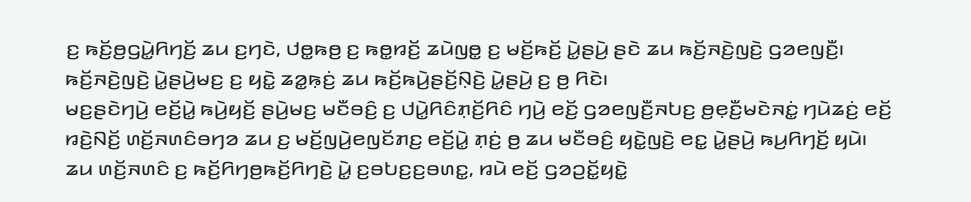ꤢ꤬ ꤒꤢꤩ꤬ꤥ꤬ꤞꤣꤧ꤭ꤖꤚꤢꤩ꤬ ꤘꤣ ꤢ꤬ꤚꤢꤧ, ꤓꤥ꤭ꤒꤥ꤬ ꤢ꤬ ꤒꤥ꤭ꤙꤢꤩ꤬ ꤘꤣꤧꤜꤥ꤭ ꤢ꤬ ꤗꤢꤩ꤬ꤒꤢꤩ꤬ ꤣꤧ꤭ꤔꤣꤧ꤬ ꤔꤢꤧ ꤘꤣ ꤒꤢꤩ꤬ꤏꤢꤧ꤬ꤜꤢꤧ꤬ ꤞꤤꤕꤜꤢꤪ꤬꤯ ꤒꤢꤩ꤬ꤏꤢꤧ꤬ꤜꤢꤧ꤬ ꤣꤧ꤭ꤔꤣꤧ꤬ꤗꤢ꤬ ꤢ꤬ ꤟꤢꤧ꤭ ꤘꤤ꤭ꤒ꤫ꤢꤦ꤬ ꤘꤣ ꤒꤢꤩ꤬ꤒꤣꤧ꤬ꤔꤢꤩ꤬ꤡ꤫ꤢꤧ꤬ ꤣꤧ꤭ꤔꤣꤧ꤬ ꤢ꤬ ꤥ꤬ ꤖꤢꤧ꤯
ꤗꤢ꤬ꤔꤢꤧꤚꤣꤧ꤬ ꤕꤢꤩ꤬ꤣꤧ꤭ ꤒꤣꤧ꤬ꤟꤢꤩ꤬ ꤔꤣꤧ꤬ꤗꤢ꤬ ꤗꤢꤪꤋꤢꤨ꤬ ꤢ꤬ ꤓꤣꤧ꤭ꤖꤢꤨꤊ꤫ꤢꤩ꤬ꤖꤢꤨ ꤚꤣꤧ꤬ ꤕꤢꤩ꤬ ꤞꤤꤕꤜꤢꤪ꤬ꤏꤝꤢ꤬ ꤥ꤬ꤕ꤫ꤢꤪ꤬ꤗꤢꤧꤏꤢꤦ꤭ ꤚꤣꤧꤘꤢꤦ꤬ ꤕꤢꤩ꤬ ꤙꤢꤧ꤬ꤡꤢꤩ꤬ ꤛꤢꤩ꤬ꤏꤛꤢꤨꤋꤚꤤ ꤘꤣ ꤢ꤬ ꤗꤢꤩ꤬ꤜꤣꤧ꤬ꤕꤜꤢꤩꤊꤢ꤬ ꤕꤢꤩ꤬ꤣꤧ꤭ ꤊ꤫ꤢꤦ꤬ ꤥ꤬ ꤘꤣ ꤗꤢꤪꤋꤢꤨ꤬ ꤟꤢꤧ꤭ꤜꤢꤧ꤬ ꤕꤢ꤭ ꤣꤧ꤭ꤔꤣꤧ꤬ ꤒꤣ꤬ꤖꤚꤢꤩ꤬ ꤟꤣꤧ꤯
ꤘꤣ ꤛꤢꤩ꤬ꤏꤛꤢꤨ ꤢ꤬ ꤒꤢꤩ꤬ꤖꤚꤥ꤬ꤒꤢꤩ꤬ꤖꤚꤢꤧ꤬ ꤣꤧ꤭ ꤢ꤬ꤋꤝꤢ꤬ꤢ꤬ꤋꤛꤢ꤭, ꤙꤣꤧ ꤕꤢꤩ꤬ ꤞꤤꤑꤢꤩ꤭ꤟꤢꤧ꤭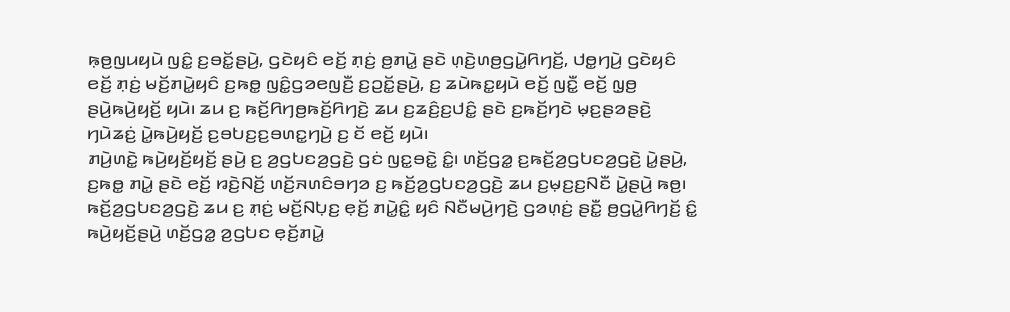ꤒ꤫ꤥ꤬ꤜꤣꤟꤣꤧ ꤜꤢꤨ꤭ ꤢ꤬ꤋꤢꤩ꤭ꤔꤣꤧ꤬, ꤞꤢꤧꤟꤢꤨ ꤕꤢꤩ꤬ ꤊ꤫ꤢꤦ꤬ ꤥ꤬ꤊꤣꤧ꤭ ꤔꤢꤧ ꤛ꤫ꤢꤧ꤬ꤛꤥ꤬ꤞꤣꤧ꤭ꤖꤚꤢꤩ꤬, ꤓꤥ꤭ꤚꤣꤧ꤬ ꤞꤢꤧꤟꤢꤨ ꤕꤢꤩ꤬ ꤊ꤫ꤢꤦ꤬ ꤗꤢꤩ꤬ꤊꤣꤧ꤭ꤟꤢꤨ ꤢ꤬ꤒꤥ꤭ ꤜꤢꤨ꤭ꤞꤤꤕꤜꤢꤪ꤬ ꤢ꤬ꤑꤢꤩ꤭ꤔꤣꤧ꤬, ꤢ꤬ ꤘꤣꤧꤒꤢ꤭ꤟꤣꤧ ꤕꤢꤩ꤬ ꤜꤢꤪ꤭ ꤕꤢꤩ꤬ ꤜ꤫ꤥ꤬ ꤔꤣꤧ꤬ꤒꤣꤧ꤬ꤟꤢꤩ꤬ ꤟꤣꤧ꤯ ꤘꤣ ꤢ꤬ ꤒꤢꤩ꤬ꤖꤚꤥ꤬ꤒꤢꤩ꤬ꤖꤚꤢꤧ꤬ ꤘꤣ ꤢ꤬ꤘꤢꤨ꤬ꤢ꤬ꤓꤢꤨ꤭ ꤔꤢꤧ ꤢ꤬ꤒꤢꤩ꤬ꤚꤢꤧ ꤗ꤫ꤢ꤬ꤔꤤꤔꤢꤧ꤬ ꤚꤣꤧꤘꤢꤦ꤬ ꤣꤧ꤭ꤒꤣꤧ꤬ꤟꤢꤩ꤬ ꤢ꤬ꤋꤝꤢ꤬ꤢ꤬ꤋꤛꤢ꤭ꤚꤣꤧ꤬ ꤢ꤬ ꤢꤩ ꤕꤢꤩ꤬ ꤟꤣꤧ꤯
ꤊꤣꤧ꤬ꤛꤢꤧ꤭ ꤒꤣꤧ꤬ꤟꤢꤩ꤬ꤟꤢꤩ꤬ ꤔꤣꤧ꤬ ꤢ꤬ ꤤ꤬ꤞꤝꤢꤤ꤬ꤞꤢꤧ꤬ ꤞꤢꤦ ꤜꤢ꤭ꤋꤢꤧ꤭ ꤢꤨ꤭꤯ ꤛꤢꤩ꤬ꤞꤤ꤭ ꤢ꤬ꤒꤢꤩ꤬ꤤ꤬ꤞꤝꤢꤤ꤬ꤞꤢꤧ꤬ ꤣꤧ꤭ꤔꤣꤧ꤬, ꤢ꤬ꤒꤥ꤭ ꤊꤣꤧ꤭ ꤔꤢꤧ ꤕꤢꤩ꤬ ꤙꤢꤧ꤬ꤡꤢꤩ꤬ ꤛꤢꤩ꤬ꤏꤛꤢꤨꤋꤚꤤ ꤢ꤬ ꤒꤢꤩ꤬ꤤ꤬ꤞꤝꤢꤤ꤬ꤞꤢꤧ꤬ ꤘꤣ ꤢ꤬ꤗ꤫ꤢ꤬ꤢ꤬ꤡꤢꤪ ꤣꤧ꤭ꤔꤣꤧ꤬ ꤒꤥ꤬꤯ ꤒꤢꤩ꤬ꤤ꤬ꤞꤝꤢꤤ꤬ꤞꤢꤧ꤬ ꤘꤣ ꤢ꤬ ꤊ꤫ꤢꤦ꤬ ꤗꤢꤩ꤬ꤡꤝ꤫ꤢ꤬ ꤕ꤫ꤢꤩ꤬ ꤊꤣꤧ꤭ꤢꤨ꤭ ꤟꤢꤨ ꤡꤢꤪꤗꤣꤧ꤬ꤚꤢꤧ꤬ ꤞꤤꤛ꤫ꤢꤦ꤬ ꤔꤢꤪ꤭ ꤥ꤬ꤞꤣꤧ꤭ꤖꤚꤢꤩ꤬ ꤢꤨ꤭ ꤒꤣꤧ꤬ꤟꤢꤩ꤬ꤔꤣꤧ꤬ ꤛꤢꤩ꤬ꤞꤤ꤭ ꤤ꤬ꤞꤝꤢ ꤕ꤫ꤢꤩ꤬ꤊꤣꤧ꤭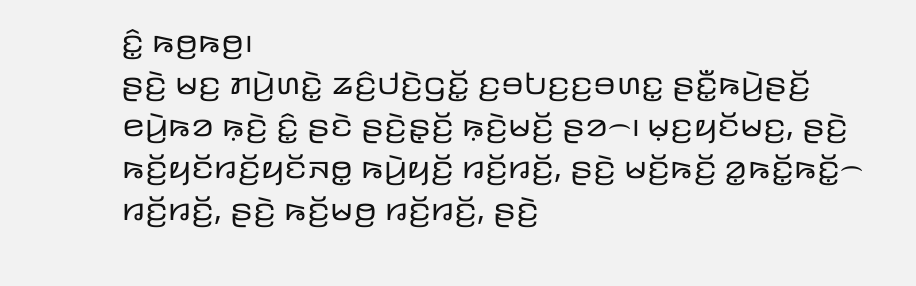ꤢꤨ꤭ ꤒꤥ꤬ꤒꤥ꤬꤯
ꤔꤢꤧ꤬ ꤗꤢ꤬ ꤊꤣꤧ꤬ꤛꤢꤧ꤭ ꤘꤢꤨ꤬ꤓꤢꤧ꤬ꤞꤢꤩ꤭ ꤢ꤬ꤋꤝꤢ꤬ꤢ꤬ꤋꤛꤢ꤭ ꤔꤢꤪ꤭ꤒꤣꤧ꤬ꤔꤢꤩ꤬ ꤕꤣꤧ꤬ꤒꤤ ꤒ꤫ꤢꤧ꤬ ꤢꤨ꤭ ꤔꤢꤧ ꤔꤢꤧ꤬ꤔ꤫ꤢꤩ꤬ ꤒ꤫ꤢꤧ꤬ꤗꤢꤩ꤬ ꤔꤤ꤮꤯ ꤗ꤫ꤢ꤬ꤟꤢꤩꤗꤢ꤬, ꤔꤢꤧ꤬ ꤒꤢꤩ꤬ꤟꤢꤩꤙꤢꤩ꤬ꤟꤢꤩꤏꤥ꤭ ꤒꤣꤧ꤬ꤟꤢꤩ꤬ ꤙꤢꤩ꤬ꤙꤢꤩ꤬, ꤔꤢꤧ꤬ ꤗꤢꤩ꤬ꤒꤢꤩ꤬ ꤤ꤭ꤒꤢꤩ꤭ꤒꤢꤩ꤭꤮ ꤙꤢꤩ꤬ꤙꤢꤩ꤬, ꤔꤢꤧ꤬ ꤒꤢꤩ꤬ꤗꤥ꤬ ꤙꤢꤩ꤬ꤙꤢꤩ꤬, ꤔꤢꤧ꤬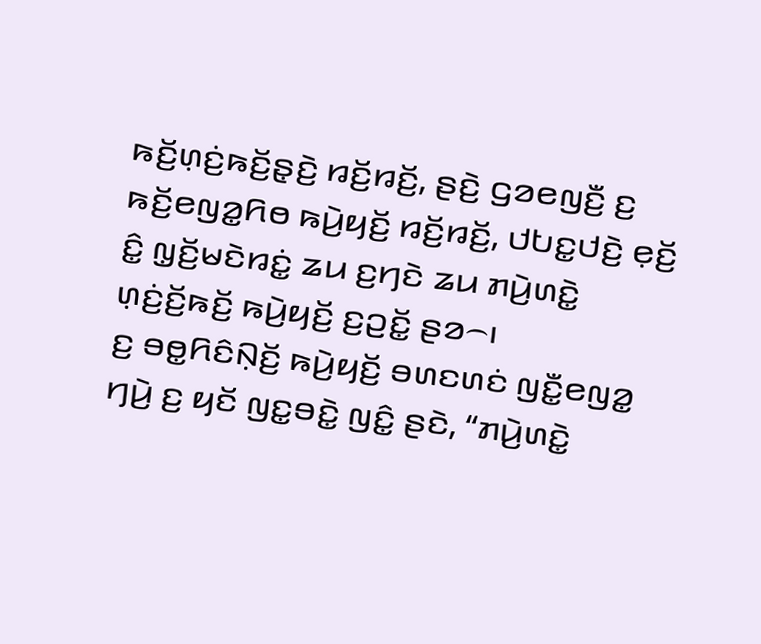ꤒꤢꤩ꤬ꤛ꤫ꤢꤦ꤬ꤒꤢꤩ꤬ꤔ꤫ꤢꤧ꤬ ꤙꤢꤩ꤬ꤙꤢꤩ꤬, ꤔꤢꤧ꤬ ꤞꤤꤕꤜꤢꤪ꤬ ꤢ꤬ ꤒꤢꤩ꤬ꤕꤜꤤ꤭ꤖꤥ ꤒꤣꤧ꤬ꤟꤢꤩ꤬ ꤙꤢꤩ꤬ꤙꤢꤩ꤬, ꤓꤝꤢ꤭ꤓꤢꤧ꤬ ꤕ꤫ꤢꤩ꤬ ꤢꤨ꤭ ꤜ꤫ꤢꤩ꤬ꤗꤢꤧꤙꤢꤦ꤭ ꤘꤣ ꤢ꤬ꤚꤢꤧ ꤘꤣ ꤊꤣꤧ꤬ꤛꤢꤧ꤭ ꤛ꤫ꤢꤦ꤬ꤢꤩ꤬ꤒꤢꤩ꤬ ꤒꤣꤧ꤬ꤟꤢꤩ꤬ ꤢ꤬ꤑꤢꤩ꤭ ꤔꤤ꤮꤯
ꤢ꤬ ꤋꤥ꤭ꤖꤢꤨꤡ꤫ꤢꤩ꤬ ꤒꤣꤧ꤬ꤟꤢꤩ꤬ ꤋꤛꤢꤛꤢꤦ ꤜꤢꤪ꤭ꤕꤜꤤ꤭ ꤚꤣꤧ꤬ ꤢ꤬ ꤟꤢꤩ ꤜꤢ꤭ꤋꤢꤧ꤭ ꤜꤢꤨ꤭ ꤔꤢꤧ, “ꤊꤣꤧ꤬ꤛꤢꤧ꤭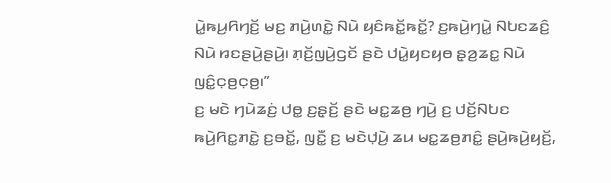ꤣꤧ꤭ꤒꤣ꤬ꤖꤚꤢꤩ꤬ ꤗꤢ꤬ ꤊꤣꤧ꤬ꤛꤢꤧ꤭ ꤡꤣꤧ ꤟꤢꤨꤒꤢꤩ꤭ꤒꤢꤩ꤭? ꤢ꤬ꤒꤣꤧ꤬ꤚꤣꤧ꤭ ꤡꤝꤢꤘꤢꤨ꤬ ꤡꤣꤧ ꤙꤢꤔꤣꤧ꤬ꤔꤣꤧ꤬꤯ ꤊ꤫ꤢꤩ꤬ꤜꤣꤧ꤬ꤞꤢꤩ ꤔꤢꤧ ꤓꤣꤧ꤭ꤟꤢꤟꤥ ꤔ꤫ꤤ꤬ꤘꤢ꤭ ꤡꤣꤧ ꤜꤢꤨ꤭ꤍ꤫ꤥ꤬ꤍ꤫ꤥ꤬꤯”
ꤢ꤬ ꤗꤢꤧ ꤚꤣꤧꤘꤢꤦ꤬ ꤓꤥ꤭ ꤢ꤬ꤔ꤫ꤢꤩ꤬ ꤔꤢꤧ ꤗꤢ꤭ꤘꤥ꤬ ꤚꤣꤧ꤬ ꤢ꤬ ꤓꤢꤩ꤬ꤡꤝꤢ ꤒꤣꤧ꤬ꤖꤢ꤭ꤊꤢꤧ꤭ ꤢ꤬ꤋꤢꤩ꤭, ꤜꤢꤪ꤭ ꤢ꤬ ꤗꤢꤧꤓ꤫ꤣꤧ꤬ ꤘꤣ ꤗꤢ꤭ꤘꤥ꤬ꤊꤢꤨ꤭ ꤔꤣꤧ꤬ꤒꤣꤧ꤬ꤟꤢꤩ꤬,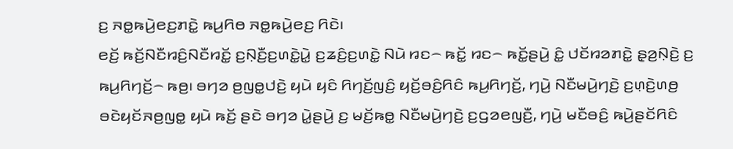ꤢ꤬ ꤏꤥ꤭ꤒꤣꤧ꤬ꤕꤢ꤬ꤊꤢꤧ꤭ ꤒꤣ꤬ꤖꤥ ꤏꤥ꤭ꤒꤣꤧ꤬ꤕꤢ꤬ ꤖꤢꤧ꤯
ꤕꤢꤩ꤬ ꤒꤢꤩ꤬ꤡꤢꤪꤙꤢꤨ꤬ꤡꤢꤪꤙꤢꤩ꤭ ꤢ꤬ꤡ꤫ꤢꤪ꤬ꤢ꤬ꤛꤢꤧ꤭ꤣꤧ꤭ ꤢ꤬ꤘꤢꤨ꤬ꤢ꤬ꤛꤢꤧ꤭ ꤡꤣꤧ ꤙꤢ꤮ ꤒꤢꤩ꤭ ꤙꤢ꤮ ꤒꤢꤩ꤭ꤔꤣꤧ꤬ ꤢꤨ꤭ ꤓꤢꤩꤙꤤꤊꤢꤧ꤭ ꤔ꤫ꤤ꤬ꤡ꤫ꤢꤧ꤬ ꤢ꤬ ꤒꤣ꤬ꤖꤚꤢꤩ꤬꤮ ꤒꤥ꤬꤯ ꤋꤚꤤ ꤥ꤬ꤜꤥ꤭ꤓꤢꤧ꤬ ꤟꤣꤧ ꤟꤢꤨ ꤖꤚꤢꤩ꤬ꤜꤢꤨ꤬ ꤟꤢꤩ꤬ꤋꤢꤨ꤬ꤖꤢꤨ ꤒꤣ꤬ꤖꤚꤢꤩ꤬, ꤚꤣꤧ꤬ ꤡꤢꤪꤗꤣꤧ꤬ꤚꤢꤧ꤬ ꤢ꤬ꤛ꤫ꤢꤧ꤬ꤛꤥ꤬ ꤋꤢꤧꤟꤢꤩꤏꤥ꤬ꤜꤥ꤭ ꤟꤣꤧ ꤒꤢꤩ꤬ ꤔꤢꤧ ꤋꤚꤤ ꤣꤧ꤭ꤔꤣꤧ꤬ ꤢ꤬ ꤗꤢꤩ꤬ꤒꤥ꤭ ꤡꤢꤪꤗꤣꤧ꤬ꤚꤢꤧ꤬ ꤢ꤬ꤞꤤꤕꤜꤢꤪ꤬, ꤚꤣꤧ꤬ ꤗꤢꤪꤋꤢꤨ꤬ ꤒꤣꤧ꤬ꤔꤢꤩꤖꤢꤨ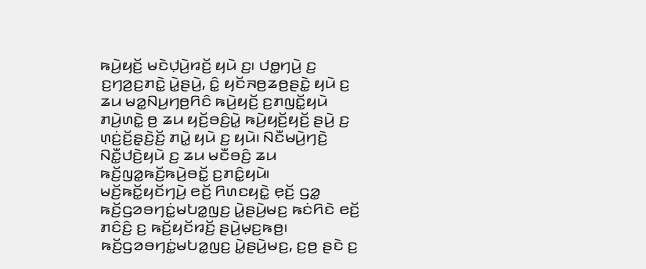ꤒꤣꤧ꤬ꤟꤢꤩ꤬ ꤗꤢꤧꤓ꤫ꤣꤧ꤬ꤙꤢꤩ꤬ ꤟꤣꤧ ꤢ꤬꤯ ꤓꤥ꤭ꤚꤣꤧ꤬ ꤢ꤬ ꤢ꤬ꤚꤤ꤬ꤢ꤬ꤊꤢꤧ꤭ ꤣꤧ꤭ꤔꤣꤧ꤬, ꤢꤨ꤭ ꤟꤢꤩꤏꤥ꤬ꤘꤥ꤬ꤔꤢꤧ꤭ ꤟꤣꤧ ꤢ꤬ ꤘꤣ ꤗꤤ꤭ꤡꤣ꤬ꤚꤥ꤬ꤖꤢꤨ ꤒꤣꤧ꤬ꤟꤢꤩ꤬ ꤢ꤬ꤊꤜꤢꤩ꤭ꤟꤣꤧ ꤊꤣꤧ꤬ꤛꤢꤧ꤭ ꤥ꤬ ꤘꤣ ꤟꤢꤩ꤬ꤋꤢꤨ꤬ꤣꤧ꤭ ꤒꤣꤧ꤬ꤟꤢꤩ꤬ꤟꤢꤩ꤬ ꤔꤣꤧ꤬ ꤢ꤬ ꤛ꤫ꤢꤦ꤬ꤢꤩ꤬ꤔ꤫ꤢꤧ꤬ꤢꤩ꤬ ꤊꤣꤧ꤭ ꤟꤣꤧ ꤢ꤬ ꤟꤣꤧ꤯ ꤡꤢꤪꤗꤣꤧ꤬ꤚꤢꤧ꤬ ꤡꤢꤪ꤭ꤓꤢꤧ꤬ꤟꤣꤧ ꤢ꤬ ꤘꤣ ꤗꤢꤪꤋꤢꤨ꤬ ꤘꤣ ꤒꤢꤩ꤬ꤜꤤ꤭ꤒꤢꤩ꤬ꤒꤣꤧ꤬ꤋꤢꤩ꤭ ꤢ꤬ꤊꤢꤨ꤭ꤟꤣꤧ꤯
ꤗꤢꤩ꤬ꤒꤢꤩ꤭ꤟꤢꤩꤚꤣꤧ꤬ ꤕꤢꤩ꤬ ꤖꤛꤢꤟꤢꤧ꤭ ꤕ꤫ꤢꤩ꤬ ꤞꤤ꤭ ꤒꤢꤩ꤬ꤞꤤꤋꤚꤢꤦ꤭ꤗꤝꤤ꤭ꤜꤢ꤬ ꤣꤧ꤭ꤔꤣꤧ꤬ꤗꤢ꤬ ꤒꤢꤦꤖꤢꤧ ꤕꤢꤩ꤬ ꤊꤢꤨꤢꤨ꤬ ꤢ꤬ ꤒꤢꤩ꤬ꤟꤢꤩꤙꤢꤩ꤬ ꤔꤣꤧ꤬ꤗ꤫ꤢ꤬ꤒꤥ꤬꤯ ꤒꤢꤩ꤬ꤞꤤꤋꤚꤢꤦ꤭ꤗꤝꤤ꤭ꤜꤢ꤬ ꤣꤧ꤭ꤔꤣꤧ꤬ꤗꤢ꤬, ꤢ꤬ꤥ꤬ ꤔꤢꤧ ꤢ꤬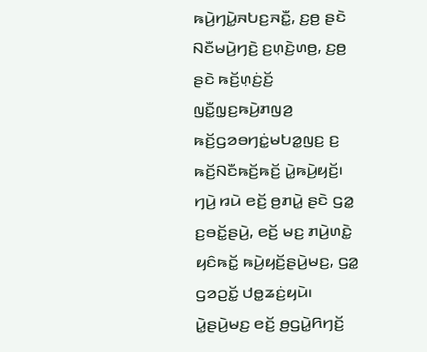ꤒꤣꤧ꤬ꤚꤣꤧ꤭ꤏꤝꤢ꤬ꤏꤢꤪ꤭, ꤢ꤬ꤥ꤬ ꤔꤢꤧ ꤡꤢꤪꤗꤣꤧ꤬ꤚꤢꤧ꤬ ꤢ꤬ꤛ꤫ꤢꤧ꤬ꤛꤥ꤬, ꤢ꤬ꤥ꤬ ꤔꤢꤧ ꤒꤢꤩ꤬ꤛ꤫ꤢꤦ꤬ꤢꤩ꤬ ꤜꤢꤪ꤭ꤜ꤫ꤢ꤬ꤒꤣꤧ꤬ꤊꤜꤤ꤬ ꤒꤢꤩ꤬ꤞꤤꤋꤚꤢꤦ꤭ꤗꤝꤤ꤭ꤜꤢ꤬ ꤢ꤬ ꤒꤢꤩ꤬ꤡꤢꤪꤒꤢꤩ꤬ꤒꤢꤩ꤬ ꤣꤧ꤭ꤒꤣꤧ꤬ꤟꤢꤩ꤬꤯ ꤚꤣꤧ꤬ ꤙꤣꤧ ꤕꤢꤩ꤬ ꤥ꤬ꤊꤣꤧ꤭ ꤔꤢꤧ ꤞꤤ꤭ ꤢ꤬ꤋꤢꤩ꤭ꤔꤣꤧ꤬, ꤕꤢꤩ꤬ ꤗꤢ꤬ ꤊꤣꤧ꤬ꤛꤢꤧ꤭ ꤟꤢꤨꤒꤢꤩ꤭ ꤒꤣꤧ꤬ꤟꤢꤩ꤬ꤔꤣꤧ꤬ꤗꤢ꤬, ꤞꤤ꤭ ꤞꤤꤑꤢꤩ꤭ ꤓꤥ꤭ꤘꤢꤦ꤬ꤟꤣꤧ꤯ ꤣꤧ꤭ꤔꤣꤧ꤬ꤗꤢ꤬ ꤕꤢꤩ꤬ ꤥ꤬ꤞꤣꤧ꤭ꤖꤚꤢꤩ꤬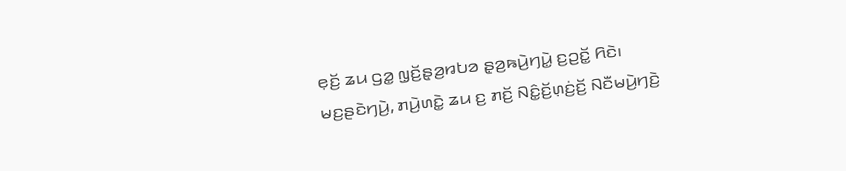ꤕ꤫ꤢꤩ꤬ ꤘꤣ ꤞꤤ꤭ ꤜ꤫ꤢꤩ꤬ꤔ꤫ꤤ꤬ꤙꤝꤤ ꤔ꤫ꤤ꤬ꤒꤣꤧ꤬ꤚꤣꤧ꤭ ꤢ꤬ꤑꤢꤩ꤭ ꤖꤢꤧ꤯
ꤗꤢ꤬ꤔꤢꤧꤚꤣꤧ꤬, ꤊꤣꤧ꤬ꤛꤢꤧ꤭ ꤘꤣ ꤢ꤬ ꤊꤢꤩ꤬ ꤡꤢꤨ꤭ꤢꤩ꤬ꤛ꤫ꤢꤦ꤬ꤢꤩ꤬ ꤡꤢꤪꤗꤣꤧ꤬ꤚꤢꤧ꤬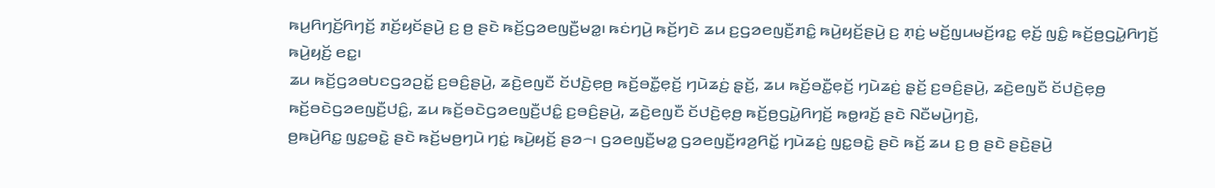ꤒꤣ꤬ꤖꤚꤢꤩ꤬ꤖꤚꤢꤩ꤬ ꤊꤢꤩ꤬ꤟꤢꤩꤔꤣꤧ꤬ ꤢ꤬ ꤥ꤬ ꤔꤢꤧ ꤒꤢꤩ꤬ꤞꤤꤕꤜꤢꤪ꤬ꤗꤤ꤭꤯ ꤒꤢꤦꤚꤣꤧ꤬ ꤒꤢꤩ꤬ꤚꤢꤧ ꤘꤣ ꤢ꤬ꤞꤤꤕꤜꤢꤪ꤬ꤊꤢꤨ꤭ ꤒꤣꤧ꤬ꤟꤢꤩ꤬ꤔꤣꤧ꤬ ꤢ꤬ ꤊ꤫ꤢꤦ꤬ ꤗꤢꤩ꤬ꤜꤣꤗꤢꤩ꤬ꤙꤢ꤭ ꤕ꤫ꤢꤩ꤬ ꤜꤢꤨ꤭ ꤒꤢꤩ꤬ꤥ꤬ꤞꤣꤧ꤭ꤖꤚꤢꤩ꤬ ꤒꤣꤧ꤬ꤟꤢꤩ꤬ ꤕꤢ꤭꤯
ꤘꤣ ꤒꤢꤩ꤬ꤞꤤꤋꤝꤢꤞꤤꤑꤢꤩ꤭ ꤢ꤬ꤋꤢꤨ꤬ꤔꤣꤧ꤬, ꤘꤢꤧ꤬ꤕꤜꤢꤪ ꤢꤩꤓꤢꤧ꤬ꤕ꤫ꤥ꤬ ꤒꤢꤩ꤬ꤋꤢꤪ꤭ꤕ꤫ꤢꤩ꤬ ꤚꤣꤧꤘꤢꤦ꤬ ꤔ꤫ꤢꤩ꤬, ꤘꤣ ꤒꤢꤩ꤬ꤋꤢꤪ꤭ꤕ꤫ꤢꤩ꤬ ꤚꤣꤧꤘꤢꤦ꤬ ꤔ꤫ꤢꤩ꤬ ꤢ꤬ꤋꤢꤨ꤬ꤔꤣꤧ꤬, ꤘꤢꤧ꤬ꤕꤜꤢꤪ ꤢꤩꤓꤢꤧ꤬ꤕ꤫ꤥ꤬ ꤒꤢꤩ꤬ꤋꤢꤧꤞꤤꤕꤜꤢꤪ꤬ꤓꤢꤨ꤭, ꤘꤣ ꤒꤢꤩ꤬ꤋꤢꤧꤞꤤꤕꤜꤢꤪ꤬ꤓꤢꤨ꤭ ꤢ꤬ꤋꤢꤨ꤬ꤔꤣꤧ꤬, ꤘꤢꤧ꤬ꤕꤜꤢꤪ ꤢꤩꤓꤢꤧ꤬ꤕ꤫ꤥ꤬ ꤒꤢꤩ꤬ꤥ꤬ꤞꤣꤧ꤭ꤖꤚꤢꤩ꤬ ꤒꤥ꤭ꤙꤢꤩ꤬ ꤔꤢꤧ ꤡꤢꤪꤗꤣꤧ꤬ꤚꤢꤧ꤬,
ꤥ꤬ꤒꤣꤧ꤬ꤖꤢ꤭ ꤜꤢ꤭ꤋꤢꤧ꤭ ꤔꤢꤧ ꤒꤢꤩ꤬ꤗꤥ꤬ꤚꤣꤧ ꤚꤢꤦ꤭ ꤒꤣꤧ꤬ꤟꤢꤩ꤬ ꤔꤤ꤮꤯ ꤞꤤꤕꤜꤢꤪ꤬ꤗꤤ꤭ ꤞꤤꤕꤜꤢꤪ꤬ꤙꤤ꤬ꤖꤢꤩ꤭ ꤚꤣꤧꤘꤢꤦ꤬ ꤜꤢ꤭ꤋꤢꤧ꤭ ꤔꤢꤧ ꤒꤢꤩ꤬ ꤘꤣ ꤢ꤬ ꤥ꤬ ꤔꤢꤧ ꤔꤢꤧ꤬ꤔꤣꤧ꤬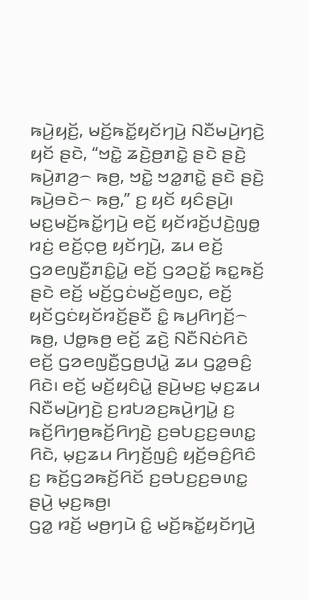ꤒꤣꤧ꤬ꤟꤢꤩ꤬, ꤗꤢꤩ꤬ꤒꤢꤩ꤭ꤟꤢꤩꤚꤣꤧ꤬ ꤡꤢꤪꤗꤣꤧ꤬ꤚꤢꤧ꤬ ꤟꤢꤩ ꤔꤢꤧ, “ꤠꤢꤧ꤭ ꤘꤢꤧ꤬ꤥ꤬ꤊꤢꤧ꤭ ꤔꤢꤧ ꤔꤢꤧ꤬ ꤒꤣꤧ꤬ꤊꤤ꤬꤮ ꤒꤥ꤬, ꤠꤢꤧ꤭ ꤠꤤ꤭ꤊꤢꤧ꤭ ꤔꤢꤧ ꤔꤢꤧ꤬ ꤒꤣꤧ꤬ꤋꤢꤧ꤮ ꤒꤥ꤬,” ꤢ꤬ ꤟꤢꤩ ꤟꤢꤨꤔꤣꤧ꤬꤯
ꤗꤢ꤬ꤗꤢꤩ꤬ꤒꤢꤩ꤭ꤚꤣꤧ꤬ ꤕꤢꤩ꤬ ꤟꤢꤩꤙꤢꤩ꤬ꤓꤢꤧ꤬ꤜꤥ꤭ ꤙꤢꤦ꤬ ꤕꤢꤩ꤬ꤍ꤫ꤥ꤬ ꤟꤢꤩꤚꤣꤧ꤬, ꤘꤣ ꤕꤢꤩ꤬ ꤞꤤꤕꤜꤢꤪ꤬ꤊꤢꤨ꤭ꤣꤧ꤭ ꤕꤢꤩ꤬ ꤞꤤꤑꤢꤩ꤭ ꤒꤢ꤭ꤒꤢꤩ꤬ ꤔꤢꤧ ꤕꤢꤩ꤬ ꤗꤢꤩ꤬ꤞꤢꤦꤗꤢꤩ꤬ꤕꤜꤢ, ꤕꤢꤩ꤬ ꤟꤢꤩꤞꤢꤦꤟꤢꤩꤙꤢꤩ꤬ꤔꤢꤪ ꤢꤨ꤭ ꤒꤣ꤬ꤖꤚꤢꤩ꤬꤮ ꤒꤥ꤬, ꤓꤥ꤭ꤒꤥ꤬ ꤕꤢꤩ꤬ ꤘꤢꤧ꤬ ꤡꤢꤪꤡꤢꤦꤖꤢꤧ ꤕꤢꤩ꤬ ꤞꤤꤕꤜꤢꤪ꤬ꤞꤥ꤬ꤓꤣꤧ꤭ ꤘꤣ ꤞꤤ꤭ꤋꤢꤨ꤬ ꤖꤢꤧ꤯ ꤕꤢꤩ꤬ ꤗꤢꤩ꤬ꤟꤢꤨꤣꤧ꤭ ꤔꤣꤧ꤬ꤗꤢ꤬ ꤗ꤫ꤢ꤬ꤘꤣ ꤡꤢꤪꤗꤣꤧ꤬ꤚꤢꤧ꤬ ꤢ꤬ꤙꤝꤤꤢ꤬ꤒꤣꤧ꤬ꤚꤣꤧ꤭ ꤢ꤬ ꤒꤢꤩ꤬ꤖꤚꤥ꤬ꤒꤢꤩ꤬ꤖꤚꤢꤧ꤬ ꤢ꤬ꤋꤝꤢ꤬ꤢ꤬ꤋꤛꤢ꤭ ꤖꤢꤧ, ꤗ꤫ꤢ꤬ꤘꤣ ꤖꤚꤢꤩ꤬ꤜꤢꤨ꤬ ꤟꤢꤩ꤬ꤋꤢꤨ꤬ꤖꤢꤨ ꤢ꤬ ꤒꤢꤩ꤬ꤞꤤꤒꤢꤩ꤬ꤖꤢꤩ ꤢ꤬ꤋꤝꤢ꤬ꤢ꤬ꤋꤛꤢ꤭ ꤔꤣꤧ꤬ ꤗ꤫ꤢ꤬ꤒꤥ꤬꤯
ꤞꤤ꤭ ꤙꤢꤩ꤬ ꤗꤥ꤬ꤚꤣꤧ ꤢꤨ꤭ ꤗꤢꤩ꤬ꤒꤢꤩ꤭ꤟꤢꤩꤚꤣꤧ꤬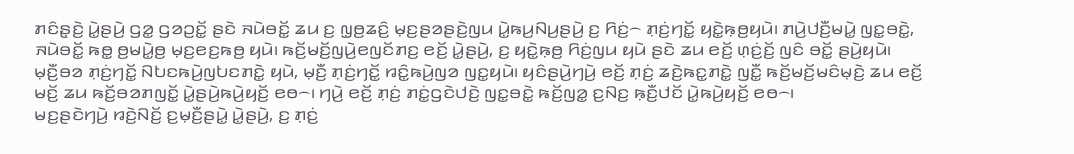ꤊꤢꤨꤔ꤫ꤢꤧ꤬ ꤣꤧ꤭ꤔꤣꤧ꤬ ꤞꤤ꤭ ꤞꤤꤑꤢꤩ꤭ ꤔꤢꤧ ꤏꤣꤧꤋꤢꤩ꤭ ꤘꤣ ꤢ꤬ ꤜ꤫ꤥ꤬ꤘꤢꤨ꤬ ꤗ꤫ꤢ꤬ꤔꤤꤔꤢꤧ꤬ꤜꤣ ꤣꤧ꤭ꤒꤣ꤬ꤡꤣ꤬ꤔꤣꤧ꤬ ꤢ꤬ ꤖꤢꤦ꤬꤮ ꤊ꤫ꤢꤦ꤬ꤚꤢꤩ꤭ ꤟꤢꤧ꤭ꤒ꤫ꤥ꤬ꤟꤣꤧ꤯ ꤊꤣꤧ꤬ꤓꤢꤪ꤬ꤗꤣꤧ꤭ ꤜꤢ꤭ꤋꤢꤧ꤭, ꤏꤣꤧꤋꤢꤩ꤭ ꤒꤥ꤭ ꤥ꤬ꤗꤣꤧ꤭ꤥ꤬ ꤗ꤫ꤢ꤬ꤕꤢ꤬ꤒꤥ꤬ ꤟꤣꤧ꤯ ꤒꤢꤩ꤬ꤗꤢꤩ꤬ꤜꤣꤧ꤬ꤕꤜꤢꤩꤊꤢ꤬ ꤕꤢꤩ꤬ ꤣꤧ꤭ꤔꤣꤧ꤬, ꤢ꤬ ꤟꤢꤧ꤭ꤒ꤫ꤥ꤬ ꤖꤢꤦ꤬ꤜꤣ ꤟꤣꤧ ꤔꤢꤧ ꤘꤣ ꤕꤢꤩ꤬ ꤛ꤫ꤢꤦ꤬ꤢꤩ꤬ ꤜꤢꤨ ꤋꤢꤩ꤭ ꤔꤣꤧ꤬ꤟꤣꤧ꤯
ꤗ꤫ꤢꤪ꤬ꤋꤤ ꤊ꤫ꤢꤦ꤬ꤚꤢꤩ꤭ ꤡꤝꤢꤒꤣꤧ꤬ꤜꤝꤢꤊꤢꤧ꤭ ꤟꤣꤧ, ꤗ꤫ꤢꤪ꤬ ꤊ꤫ꤢꤦ꤬ꤚꤢꤩ꤭ ꤙꤢꤨ꤭ꤒꤣꤧ꤬ꤜꤤ ꤜꤢ꤭ꤟꤣꤧ꤯ ꤟꤢꤨꤔꤣꤧ꤬ꤚꤣꤧ꤬ ꤕꤢꤩ꤬ ꤊ꤫ꤢꤦ꤬ ꤘꤢꤧ꤬ꤒꤢ꤭ꤊꤢꤧ꤭ ꤜꤢꤪ꤭ ꤒꤢꤩ꤬ꤗꤢꤩ꤬ꤗꤢꤨꤗ꤫ꤢꤧ꤬ ꤘꤣ ꤕꤢꤩ꤬ ꤗꤢꤩ꤬ ꤘꤣ ꤒꤢꤩ꤬ꤋꤤꤊꤜꤢꤩ꤭ ꤣꤧ꤭ꤔꤣꤧ꤬ꤒꤣꤧ꤬ꤟꤢꤩ꤬ ꤕꤥ꤮꤯ ꤚꤣꤧ꤬ ꤕꤢꤩ꤬ ꤊ꤫ꤢꤦ꤬ ꤊꤢꤦ꤭ꤞꤢꤧꤓꤢꤧ꤬ ꤜꤢ꤭ꤋꤢꤧ꤭ ꤒꤢꤩ꤬ꤜꤤ꤭ ꤢ꤬ꤡꤢ꤬ ꤒ꤫ꤢꤪ꤬ꤓꤢꤩ ꤣꤧ꤭ꤒꤣꤧ꤬ꤟꤢꤩ꤬ ꤕꤥ꤮꤯
ꤗꤢ꤬ꤔꤢꤧꤚꤣꤧ꤬ ꤙꤢꤧ꤬ꤡꤢꤩ꤬ ꤢ꤬ꤗ꤫ꤢꤪ꤬ꤔꤣꤧ꤭ ꤣꤧ꤭ꤔꤣꤧ꤬, ꤢ꤬ ꤊ꤫ꤢꤦ꤬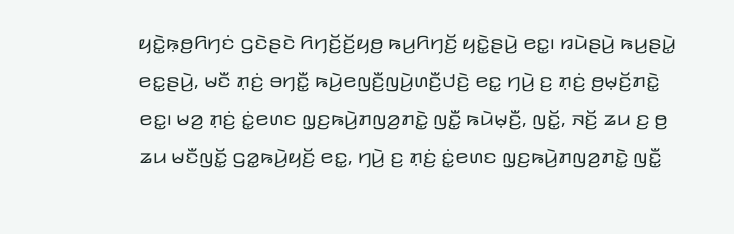ꤟꤢꤧ꤭ꤒ꤫ꤥ꤬ꤖꤚꤢꤦ ꤞꤢꤧꤔꤢꤧ ꤖꤚꤢꤩ꤬ꤢꤩ꤬ꤟꤥ꤬ ꤒꤣ꤬ꤖꤚꤢꤩ꤬ ꤟꤢꤧ꤭ꤔꤣꤧ꤬ ꤕꤢ꤭꤯ ꤙꤣꤧꤔꤣꤧ꤬ ꤒꤣ꤬ꤔꤣꤧ꤭ ꤕꤢ꤭ꤔꤣꤧ꤬, ꤗꤢꤪ ꤊ꤫ꤢꤦ꤬ ꤋꤚꤢꤪ꤭ ꤒꤣꤧ꤬ꤕꤜꤢꤪ꤬ꤜꤣꤧ꤬ꤛꤢꤪ꤬ꤓꤢꤧ꤬ ꤕꤢ꤭ ꤚꤣꤧ꤬ ꤢ꤬ ꤊ꤫ꤢꤦ꤬ ꤥ꤬ꤗ꤫ꤢꤩ꤬ꤊꤢꤧ꤭ ꤕꤢ꤭꤯ ꤗꤤ꤬ ꤊ꤫ꤢꤦ꤬ ꤢꤦ꤭ꤕꤛꤢ ꤜ꤫ꤢ꤬ꤒꤣꤧ꤬ꤊꤜꤤ꤬ꤊꤢꤧ꤭ ꤜꤢꤪ꤭ ꤒꤣꤧꤗ꤫ꤢꤪ꤬, ꤜꤢꤩ꤭, ꤏꤢꤩ꤬ ꤘꤣ ꤢ꤬ ꤥ꤬ ꤘꤣ ꤗꤢꤪꤜꤢꤩ꤭ ꤞꤤ꤭ꤒꤣꤧ꤬ꤟꤢꤩ꤬ ꤕꤢ꤭, ꤚꤣꤧ꤬ ꤢ꤬ ꤊ꤫ꤢꤦ꤬ ꤢꤦ꤭ꤕꤛꤢ ꤜ꤫ꤢ꤬ꤒꤣꤧ꤬ꤊꤜꤤ꤬ꤊꤢꤧ꤭ ꤜꤢꤪ꤭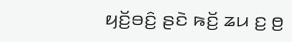ꤟꤢꤩ꤬ꤋꤢꤨ꤬ ꤔꤢꤧ ꤒꤢꤩ꤬ ꤘꤣ ꤢ꤬ ꤥ꤬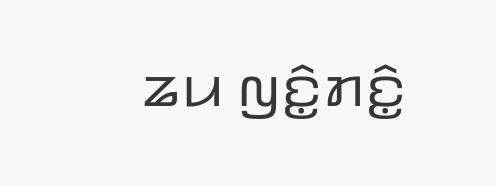ꤘꤣ ꤜꤢꤨ꤭ꤊꤢꤨ꤭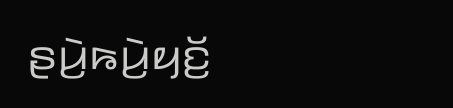ꤔꤣꤧ꤬ꤒꤣꤧ꤬ꤟꤢꤩ꤬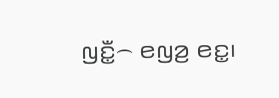ꤜꤢꤪ꤭꤮ ꤕꤜꤤ꤬ ꤕꤢ꤭꤯